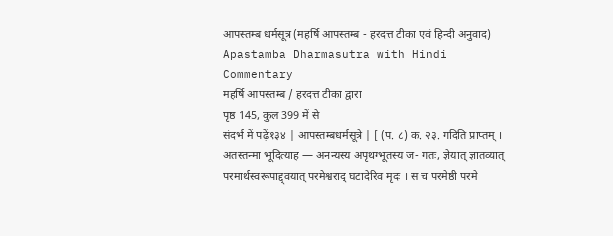आपस्तम्ब धर्मसूत्र (महर्षि आपस्तम्ब - हरदत्त टीका एवं हिन्दी अनुवाद)
Apastamba Dharmasutra with Hindi Commentary
महर्षि आपस्तम्ब / हरदत्त टीका द्वारा
पृष्ठ 145, कुल 399 में से
संदर्भ में पढ़ें१३४ | आपस्तम्बधर्मसूत्रे | [ (प. ८) क. २३. गदिति प्राप्तम् । अतस्तन्मा भूदित्याह — अनन्यस्य अपृथग्भूतस्य ज- गतः, ज्ञेयात् ज्ञातव्यात् परमार्थस्वरूपाद्द्वयात् परमेश्वराद् घटादेरिव मृदः । स च परमेष्ठी परमे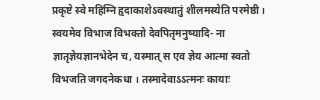प्रकृष्टे स्वे महिम्नि हृदाकाशेऽवस्थातुं शीलमस्येति परमेष्ठी । स्वयमेव विभाज विभक्तो देवपितृमनुष्यादि- ना ज्ञातृज्ञेयज्ञानभेदेन च, यस्मात् स एव ज्ञेय आत्मा स्वतो विभजति जगदनेकधा । तस्मादेवाऽऽत्मनः कायाः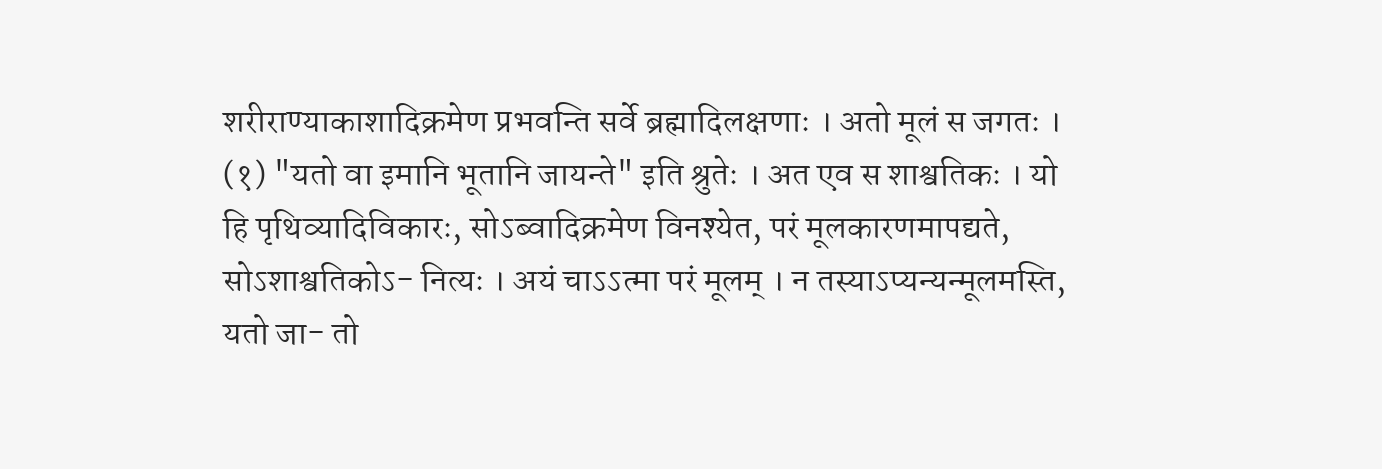शरीराण्याकाशादिक्रमेण प्रभवन्ति सर्वे ब्रह्मादिलक्षणाः । अतो मूलं स जगतः । (१) "यतो वा इमानि भूतानि जायन्ते" इति श्रुतेः । अत एव स शाश्वतिकः । यो हि पृथिव्यादिविकारः, सोऽब्वादिक्रमेण विनश्येत, परं मूलकारणमापद्यते, सोऽशाश्वतिकोऽ- नित्यः । अयं चाऽऽत्मा परं मूलम् । न तस्याऽप्यन्यन्मूलमस्ति, यतो जा- तो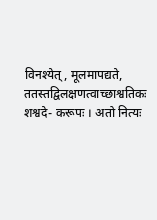विनश्येत्, मूलमापद्यते, ततस्तद्विलक्षणत्वाच्छाश्वतिकः शश्वदे- करूपः । अतो नित्यः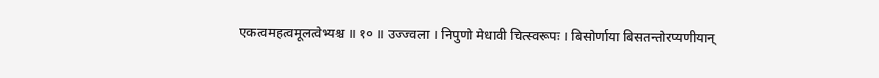एकत्वमहत्वमूलत्वेभ्यश्च ॥ १० ॥ उज्ज्वला । निपुणो मेधावी चित्स्वरूपः । बिसोर्णाया बिसतन्तोरप्यणीयान्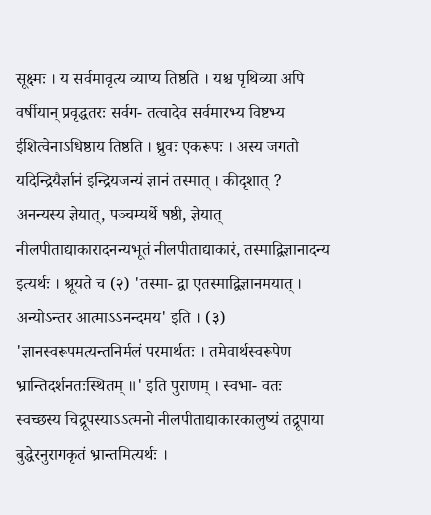सूक्ष्मः । य सर्वमावृत्य व्याप्य तिष्ठति । यश्च पृथिव्या अपि वर्षीयान् प्रवृद्धतरः सर्वग- तत्वादेव सर्वमारभ्य विष्टभ्य ईशित्वेनाऽधिष्ठाय तिष्ठति । ध्रुवः एकरूपः । अस्य जगतो यदिन्द्रियैर्ज्ञानं इन्द्रियजन्यं ज्ञानं तस्मात् । कीदृशात् ? अनन्यस्य ज्ञेयात्, पञ्चम्यर्थे षष्ठी, ज्ञेयात् नीलपीताद्याकारादनन्यभूतं नीलपीताद्याकारं, तस्माद्विज्ञानादन्य इत्यर्थः । श्रूयते च (२) 'तस्मा- द्वा एतस्माद्विज्ञानमयात् । अन्योऽन्तर आत्माऽऽनन्दमय' इति । (३) 'ज्ञानस्वरूपमत्यन्तनिर्मलं परमार्थतः । तमेवार्थस्वरूपेण भ्रान्तिदर्शनतःस्थितम् ॥' इति पुराणम् । स्वभा- वतः स्वच्छस्य चिद्रूपस्याऽऽत्मनो नीलपीताद्याकारकालुष्यं तद्रूपाया बुद्धेरनुरागकृतं भ्रान्तमित्यर्थः ।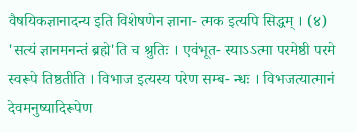वैषयिकज्ञानादन्य इति विशेषणेन ज्ञाना- त्मक इत्यपि सिद्धम् । (४) 'सत्यं ज्ञानमनन्तं ब्रह्मे'ति च श्रुतिः । एवंभूत- स्याऽऽत्मा परमेष्ठी परमे स्वरूपे तिष्ठतीति । विभाज इत्यस्य परेण सम्ब- न्धः । विभजत्यात्मानं देवमनुष्यादिरूपेण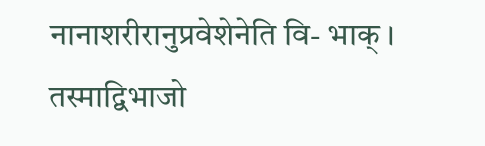नानाशरीरानुप्रवेशेनेति वि- भाक् । तस्माद्विभाजो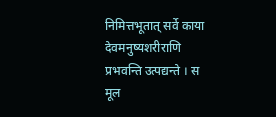निमित्तभूतात् सर्वे काया देवमनुष्यशरीराणि प्रभवन्ति उत्पद्यन्ते । स मूल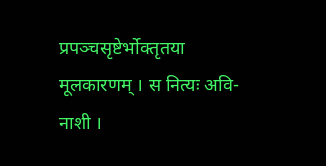प्रपञ्चसृष्टेर्भोक्तृतया मूलकारणम् । स नित्यः अवि- नाशी ।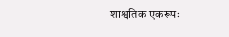शाश्वतिक एकरूपः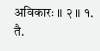अविकारः ॥ २ ॥ १. तै.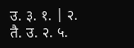उ. ३. १. | २. तै. उ. २. ५.